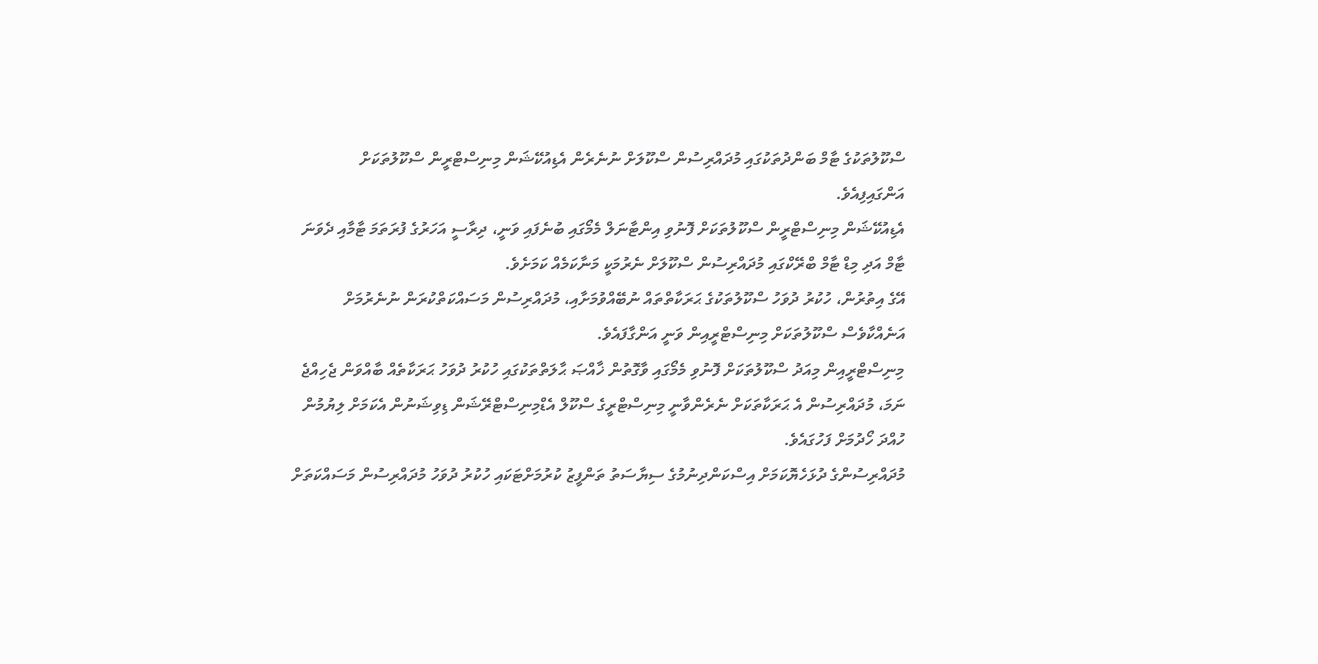ސްކޫލުތަކުގެ ޓާމް ބަންދުތަކުގައި މުދައްރިސުން ސްކޫލަށް ނުނެރެން އެޑިއުކޭޝަން މިނިސްޓްރީން ސްކޫލުތަކަށް އަންގައިފިއެވެ.
އެޑިއުކޭޝަން މިނިސްޓްރީން ސްކޫލުތަކަށް ފޮނުވި އިންޓާނަލް މެމޯގައި ބުނެފައި ވަނީ، ދިރާސީ އަހަރުގެ ފުރަތަމަ ޓާމާއި ދެވަނަ ޓާމް އަދި މިޑް ޓާމް ބްރޭކްގައި މުދައްރިސުން ސްކޫލަށް ނެރުމަކީ މަނާކަމެއް ކަމަށެވެ.
އޭގެ އިތުރުން، ހުކުރު ދުވަހު ސްކޫލުތަކުގެ ޙަރަކާތްތައް ނުބޭއްވުމަށާއި، މުދައްރިސުން މަސައްކަތްކުރަން ނުނެރުމަށް އަނެއްކާވެސް ސްކޫލުތަކަށް މިނިސްޓްރީއިން ވަނީ އަންގާފައެވެ.
މިނިސްޓްރީއިން މިއަދު ސްކޫލުތަކަށް ފޮނުވި މެމޯގައި ވާގޮތުން ޚާއްޞަ ޙާލަތްތަކުގައި ހުކުރު ދުވަހު ޙަރަކާތެއް ބާއްވަން ޖެހިއްޖެ ނަމަ، މުދައްރިސުން އެ ޙަރަކާތަކަށް ނެރެންވާނީ މިނިސްޓްރީގެ ސްކޫލް އެޑްމިނިސްޓްރޭޝަން ޑިވިޝަނުން އެކަމަށް ލިޔުމުން ހުއްދަ ހޯދުމަށް ފަހުގައެވެ.
މުދައްރިސުންގެ ދުޅަހެޔޮކަމަށް އިސްކަންދިނުމުގެ ސިޔާސަތު ތަންފީޒު ކުރުމަށްޓަކައި ހުކުރު ދުވަހު މުދައްރިސުން މަސައްކަތަށް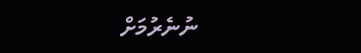ނުނެރުމަށް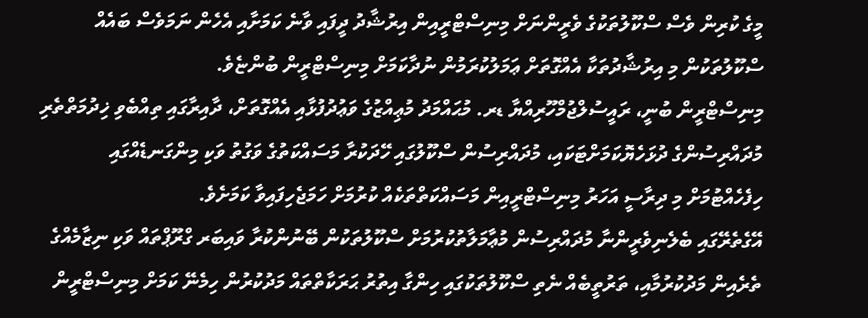މީގެ ކުރިން ވެސް ސްކޫލުތަކުގެ ވެރީންނަށް މިނިސްޓްރީއިން އިރުޝާދު ދީފައި ވާނެ ކަމަށާއި އެހެން ނަމަވެސް ބައެއް ސްކޫލުތަކުން މި އިރުޝާދުތަކާ އެއްގޮތަށް ޢަމަލުކުރަމުން ނުދާކަމަށް މިނިސްޓްރީން ބުންޏެވެ.
މިނިސްޓްރީން ބުނީ، ރައީސުލްޖުމްހޫރިއްޔާ ޑރ. މުޙައްމަދު މުޢިއްޒުގެ ވަޢުދުފުޅާއި އެއްގޮތަށް، ދާއިރާގައި ތިއްބެވި ޚިދުމަތްތެރި މުދައްރިސުންގެ ދުޅަހެޔޮކަމަށްޓަކައި، މުދައްރިސުން ސްކޫލުގައި ހޭދަކުރާ މަސައްކަތުގެ ވަގުތު ވަކި މިންގަނޑެއްގައި ހިފެހެއްޓުމަށް މި ދިރާސީ އަހަރު މިނިސްޓްރީއިން މަސައްކަތްތަކެއް ކުރުމަށް ހަމަޖެހިފައިވާ ކަމަށެވެ.
އޭގެތެރޭގައި ބެލެނިވެރީންނާ މުދައްރިސުން މުޢާމަލާތުކުރުމަށް ސްކޫލުތަކުން ބޭނުންކުރާ ވައިބަރ ގްރޫޕްތައް ވަކި ނިޒާމެއްގެ ތެރެއިން މަދުކުރުމާއި، ތަރުތީބެއް ނެތި ސްކޫލުތަކުގައި ހިންގާ އިތުރު ޙަރަކާތްތައް މަދުކުރުން ހިމެނޭ ކަމަށް މިނިސްޓްރީން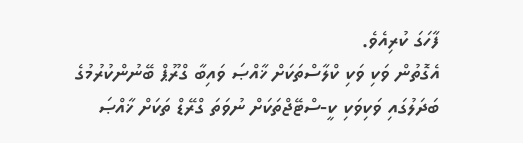ފާހަގަ ކުރިއެވެ.
އެގޮތުން ވަކި ވަކި ކްލާސްތަކަށް ޚާއްޞަ ވައިބާ ގްރޫޕް ބޭނުންކުރުމުގެ ބަދަލުގައި ވަކިވަކި ކީ-ސްޓޭޖްތަކަށް ނުވަތަ ގްރޭޑް ތަކަށް ޚާއްޞަ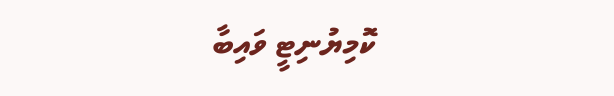ކޮމިޔުނިޓީ ވައިބާ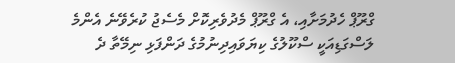ގްރޫޕް ހެދުމަށާއި، އެ ގްރޫޕް މެދުވެރިކޮށް މެސެޖު ކުރެވޭނެ އެންމެ ލަސްގަޑިއަކީ ސްކޫލުގެ ކިޔަވައިދިނުމުގެ ދަންފަޅި ނިމޭތާ ދެ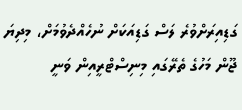ގަޑިއިރަށްވުރެ ލަސް ގަޑިއަކަށް ނުހެއްދެވުމަށް، މިދިޔަ ޖޫން މަހުގެ ތެރޭގައި މިނިސްޓްރީއިން ވަނީ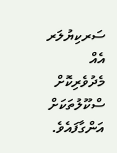ސަރކިޔުލަރ އެއް މެދުވެރިކޮށް ސްކޫލުތަކަށް އަންގާފައެވެ.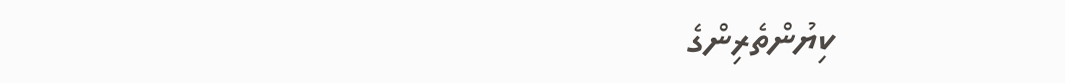ކިޔުންތެރިންގެ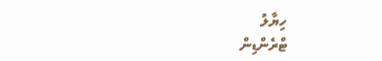ހިޔާލު
ޓްރެންޑިން